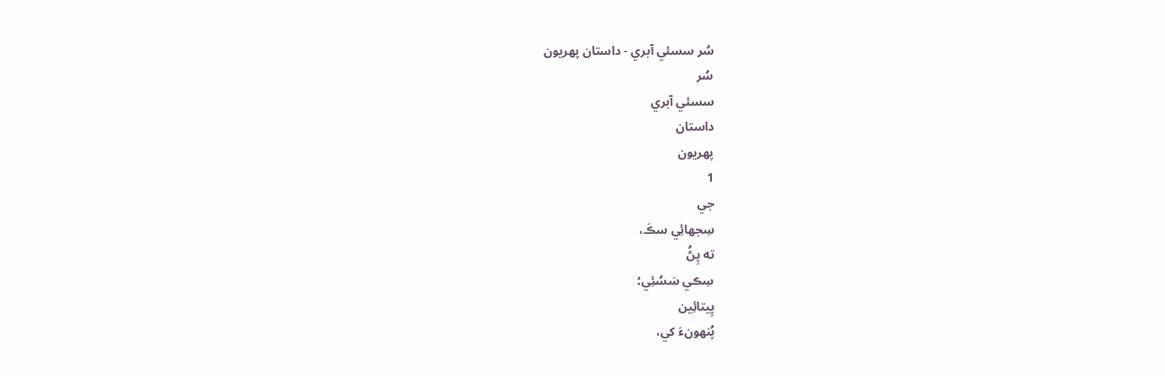سُر سسئي آبري - داستان پهريون
سُر
سسئي آبري
داستان
پهريون
1
جي
سِجھائِي سڪَ،
ته پِڻُ
سِڪي سَسُئِي؛
پِيتائِين
پُنهونءَ کي،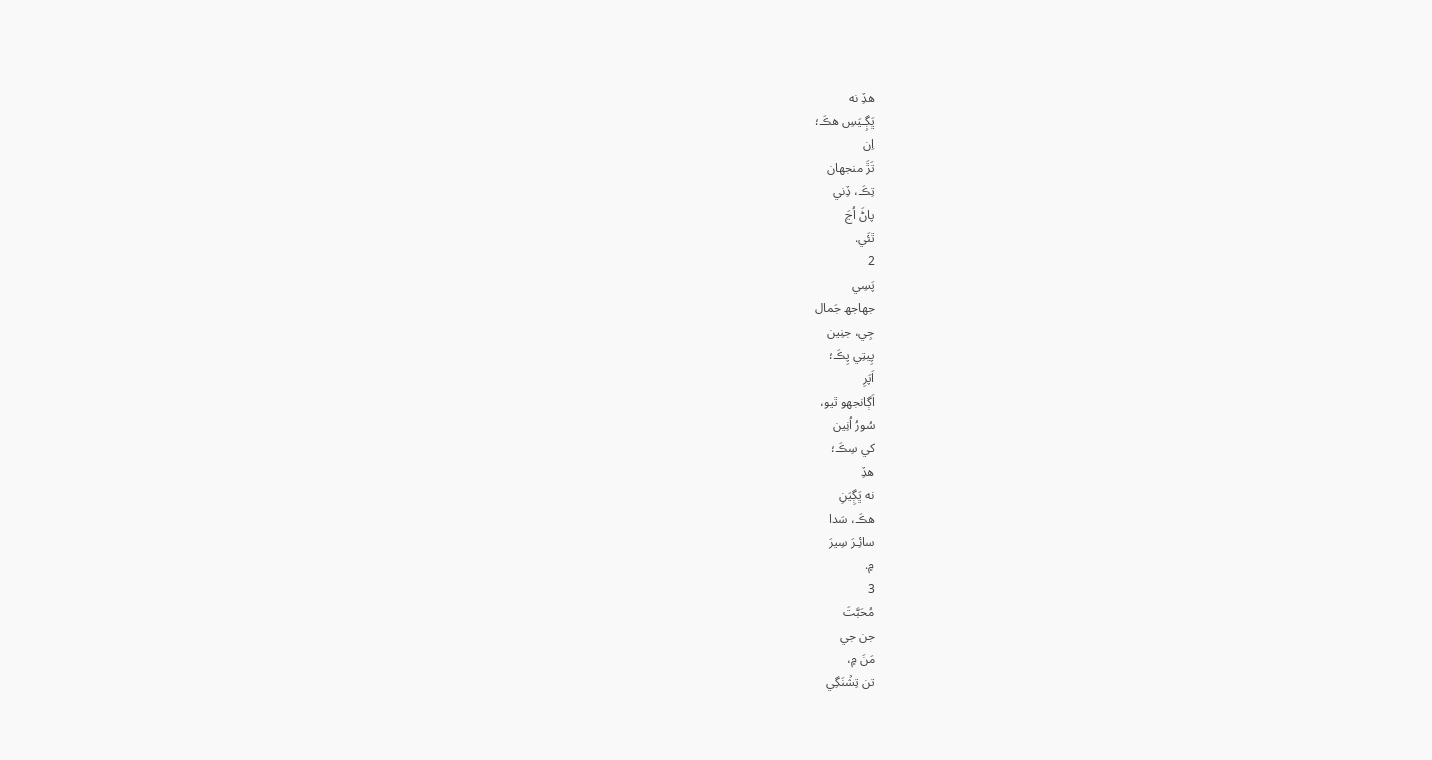هڏِ نه
ڀَڳِـيَسِ هڪَ؛
اِن
تَڙَ منجھان
تِڪَ، ڏِني
پاڻَ اُڃَ
ٿئَي.
2
پَسِي
جھاجھ جَمال
جِي، جنِين
پِيتِي پِڪَ؛
اَپَرِ
اَڳانجھو ٿيو،
سُورُ اُنِين
کي سِڪَ؛
هڏِ
نه ڀَڳِيَنِ
هڪَ، سَدا
سائِـرَ سِيرَ
۾.
3
مُحَبَّتَ
جن جي
مَنَ ۾،
تن تِشۡنَگِي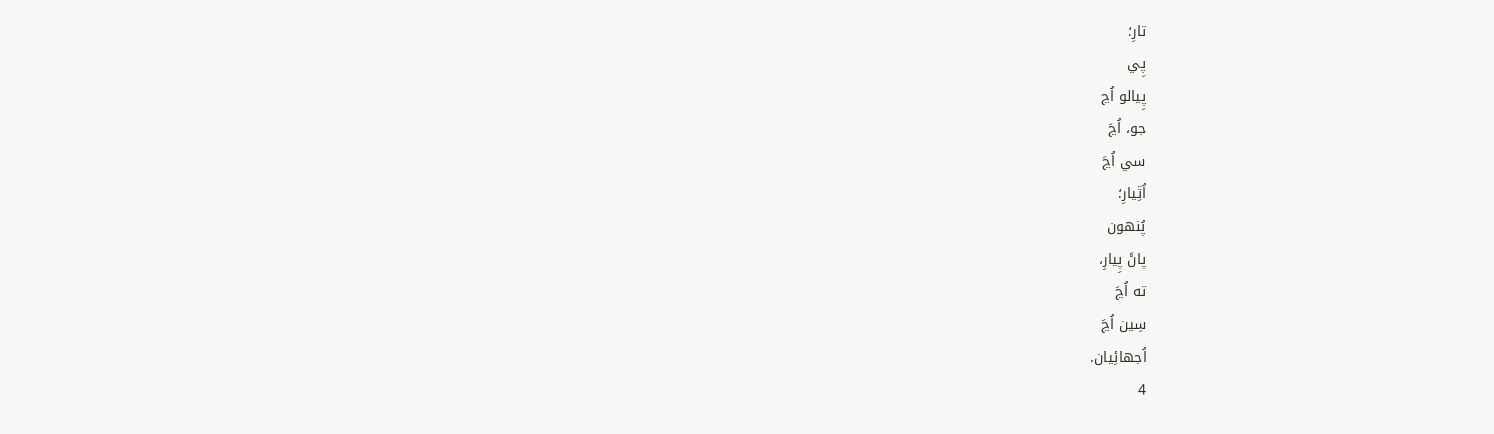تارِ؛
پِي
پِيالو اُڃ
جو، اُڃَ
سي اُڃَ
اُٿِيارِ؛
پُنهون
پاڻَ پِيارِ،
ته اُڃَ
سِين اُڃَ
اُجھائِيان.
4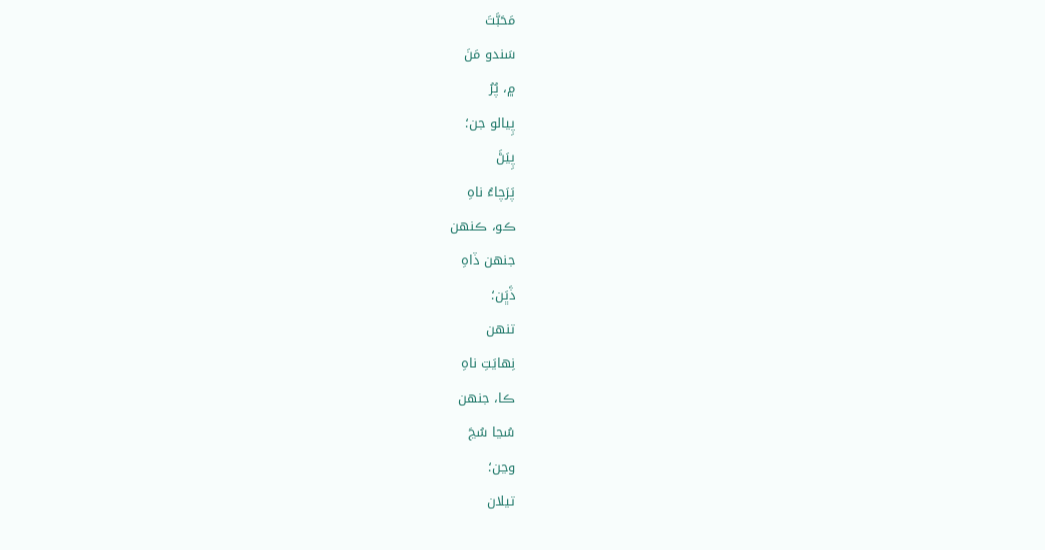مَحَبَّتَ
سَندو مَنَ
۾، پُرُ
پِيالو جن؛
پِيَڻَ
پَرَچاءُ ناہِ
ڪو، ڪنهن
جنهن ڏاہِ
ڏَڀَن؛
تنهن
نِهايَتِ ناہِ
ڪا، جنهن
سُڃا سُڃَ
وڃن؛
تيلان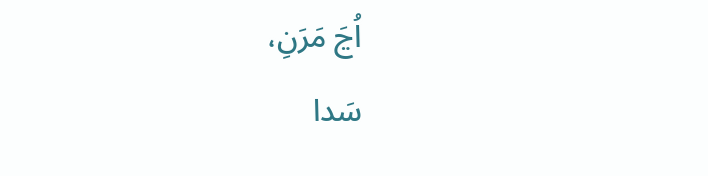اُڃَ مَرَنِ،
سَدا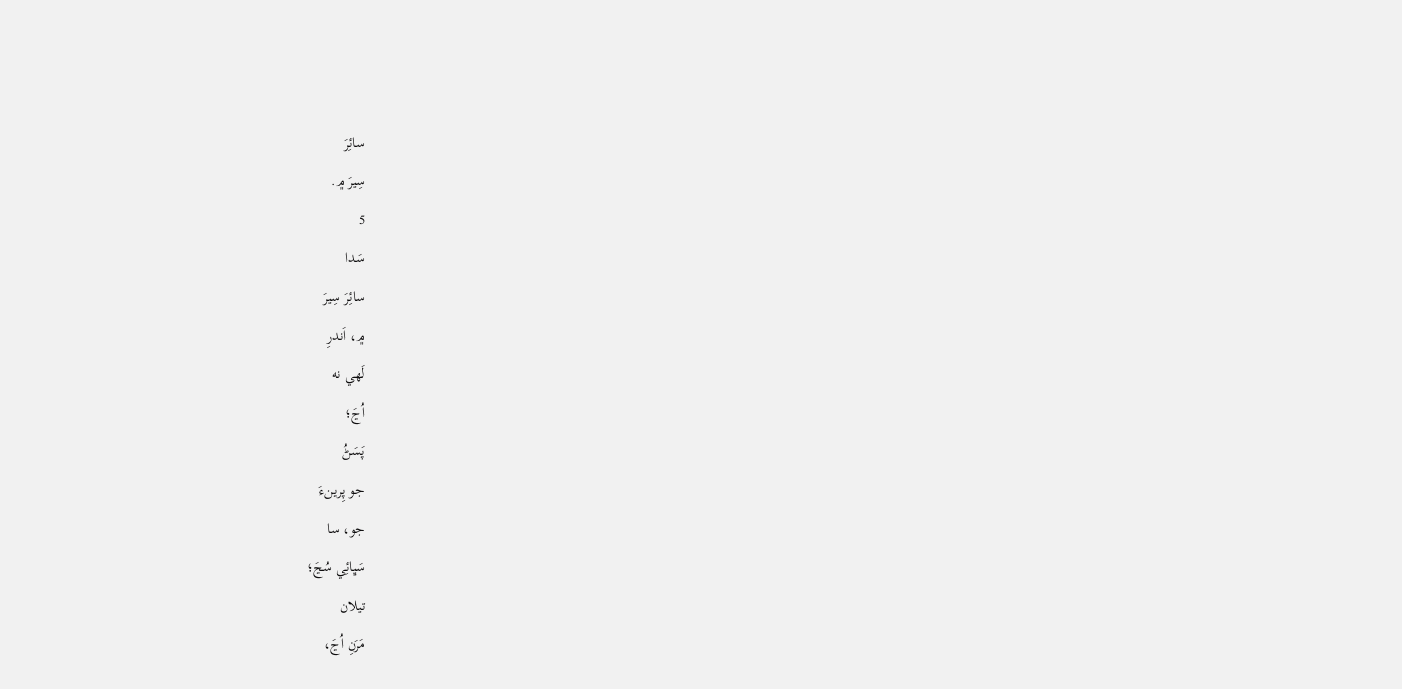سائِرَ
سِيرَ ۾.
5
سَدا
سائِرَ سِيرَ
۾، اَندرِ
لَهي نه
اُڃَ؛
پَسَڻُ
جو پِرينءَ
جو، سا
سَڀائِي سُڃَ؛
تيلان
مَرَنِ اُڃَ،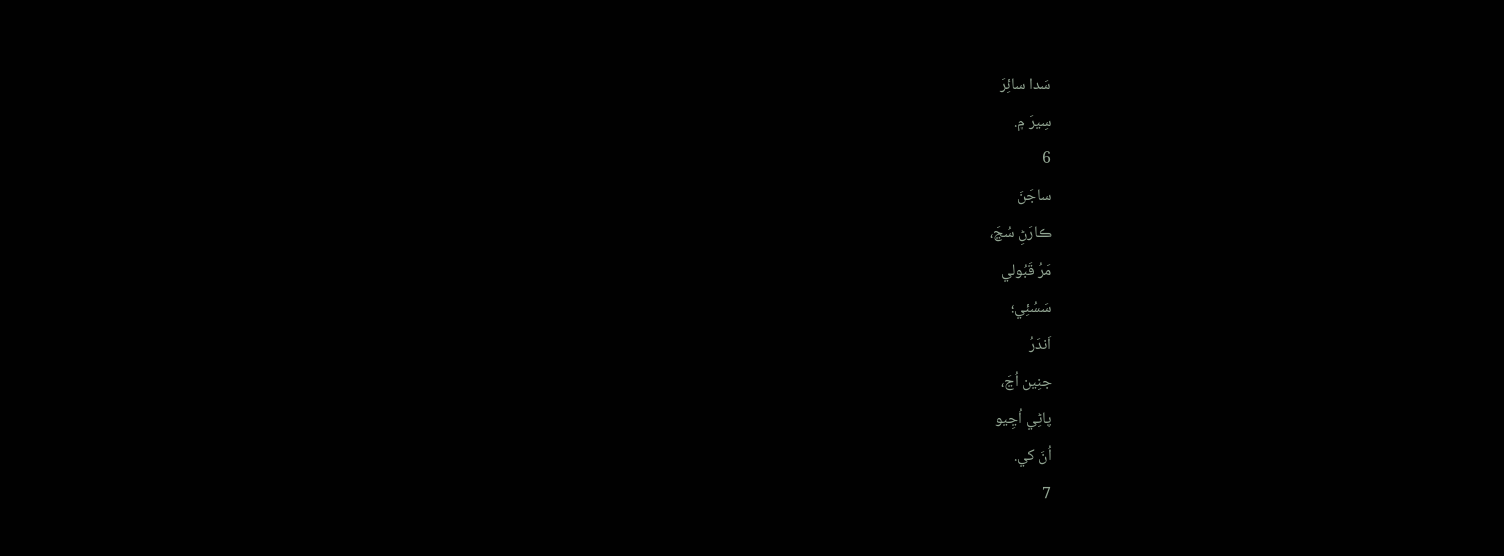سَدا سائِرَ
سِيرَ ۾.
6
ساجَنَ
ڪارَڻِ سُڃَ،
مَرُ قَبُولي
سَسُئِي؛
اَندَرُ
جنِين اُڃَ،
پاڻِي اُڃِيو
اُنَ کي.
7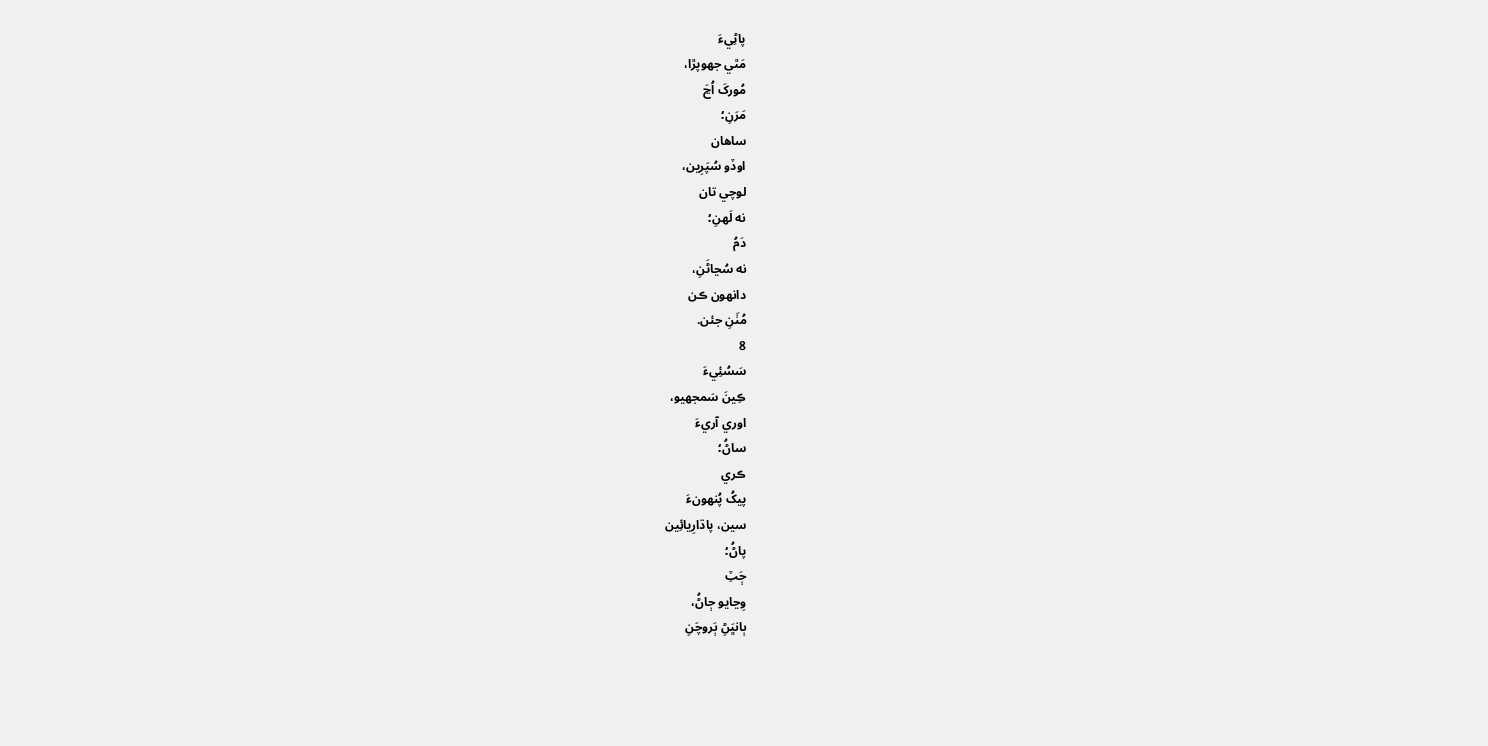پاڻِيءَ
مَٿي جھوپڙا،
مُورکَ اُڃَ
مَرَنِ؛
ساهان
اوڏو سُپَرِين،
لوچي تان
نه لَهنِ؛
دَمُ
نه سُڃاڻَنِ،
دانهون ڪن
مُٺَنِ جئن.
8
سَسُئِيءَ
ڪِينَ سَمجھيو،
اوري آريءَ
ساڻُ؛
ڪري
پيکُ پُنهونءَ
سين، پاڌارِيائِين
پاڻُ؛
ڄَٽِ
وِڃايو ڄاڻُ،
ٻانڀَڻِ ٻَروچَنِ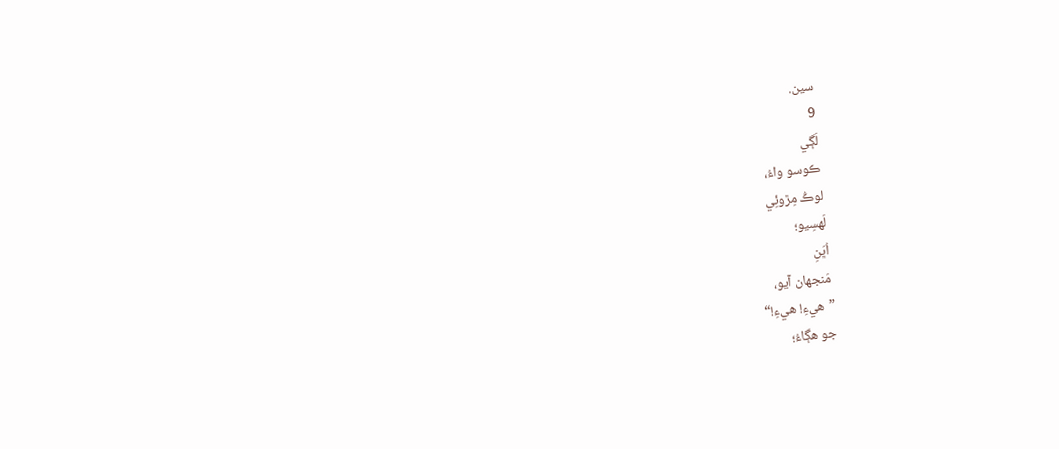سين.
9
لَڳي
ڪوسو واءُ،
لوڪُ مِڙوئِي
لَهسِيو؛
اُڀَنِ
مَنجھان آيو،
”هيءِ! هيءِ!“
جو هڳاءُ؛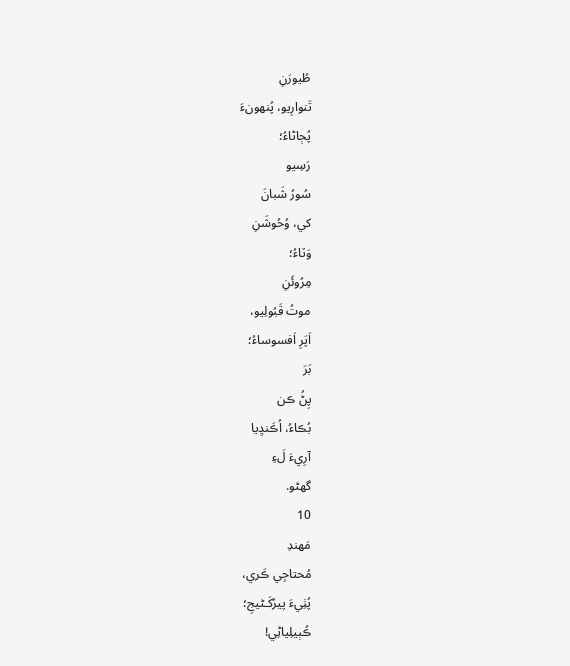طُيورَنِ
تَنوارِيو، پُنهونءَ
پُڄاڻاءُ؛
رَسِيو
سُورُ شَبانَ
کي، وُحُوشَنِ
وَٽاءُ؛
مِرُوئَنِ
موتُ قَبُولِيو،
اَپَرِ اَفسوساءُ؛
بَرَ
پِڻُ ڪن
بُڪاءُ، اُڪَنڍِيا
آرِيءَ لَءِ
گھڻو.
10
مَهندِ
مُحتاجِي ڪَري،
پُٺِيءَ پيرُکَـڻيجِ؛
ڪُٻيلِياڻِي!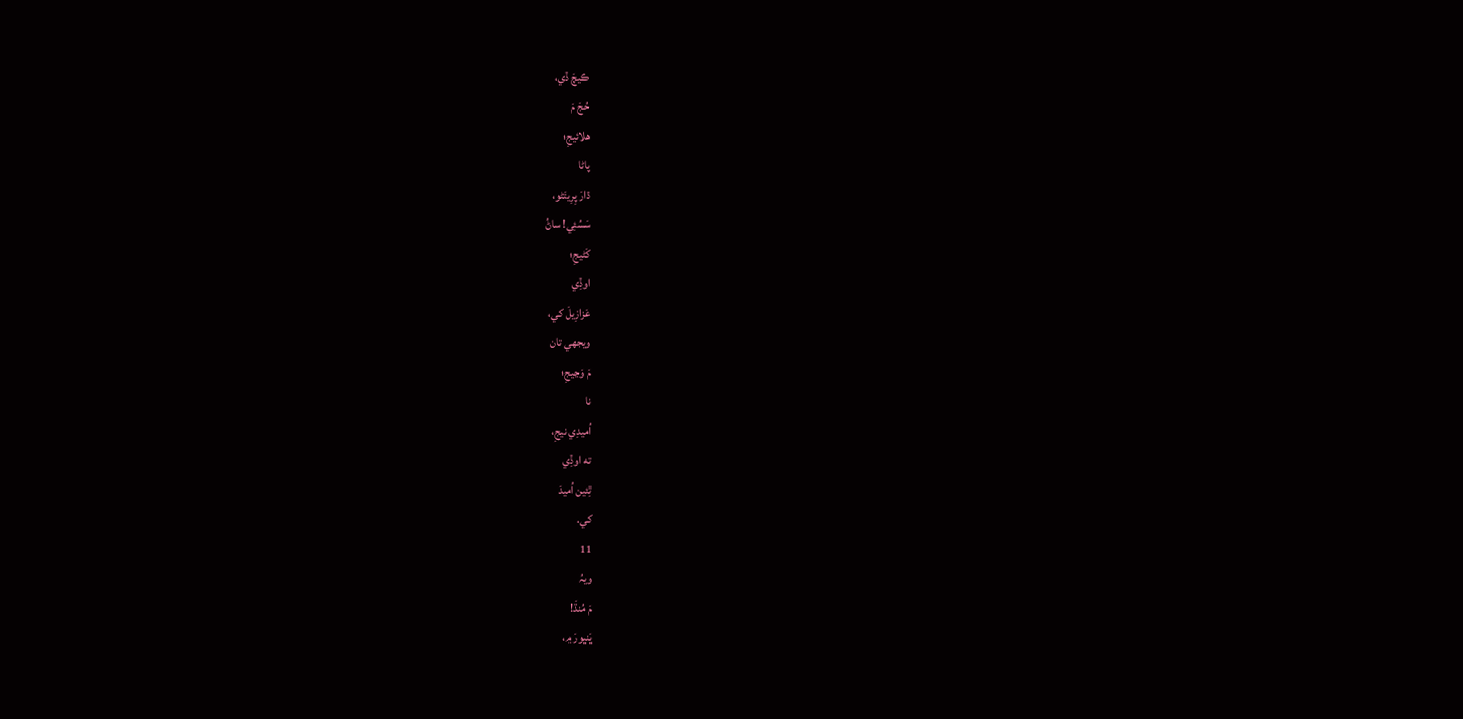ڪيچَ ڏي،
حُجَ مَ
هلائيجِ؛
پاڻا
ڌارَ پِرِيتَڻو،
سَسُئِي! ساڻُ
کَڻيجِ؛
اوڏِي
عَزازِيلَ کي،
ويجھي تان
مَ وَڃيجِ؛
نا
اُميدِي نيجِ،
ته اوڏِي
ٿِئين اُميدَ
کي.
11
ويہُ
مَ مُنڌَ!
ڀَنڀورَ ۾،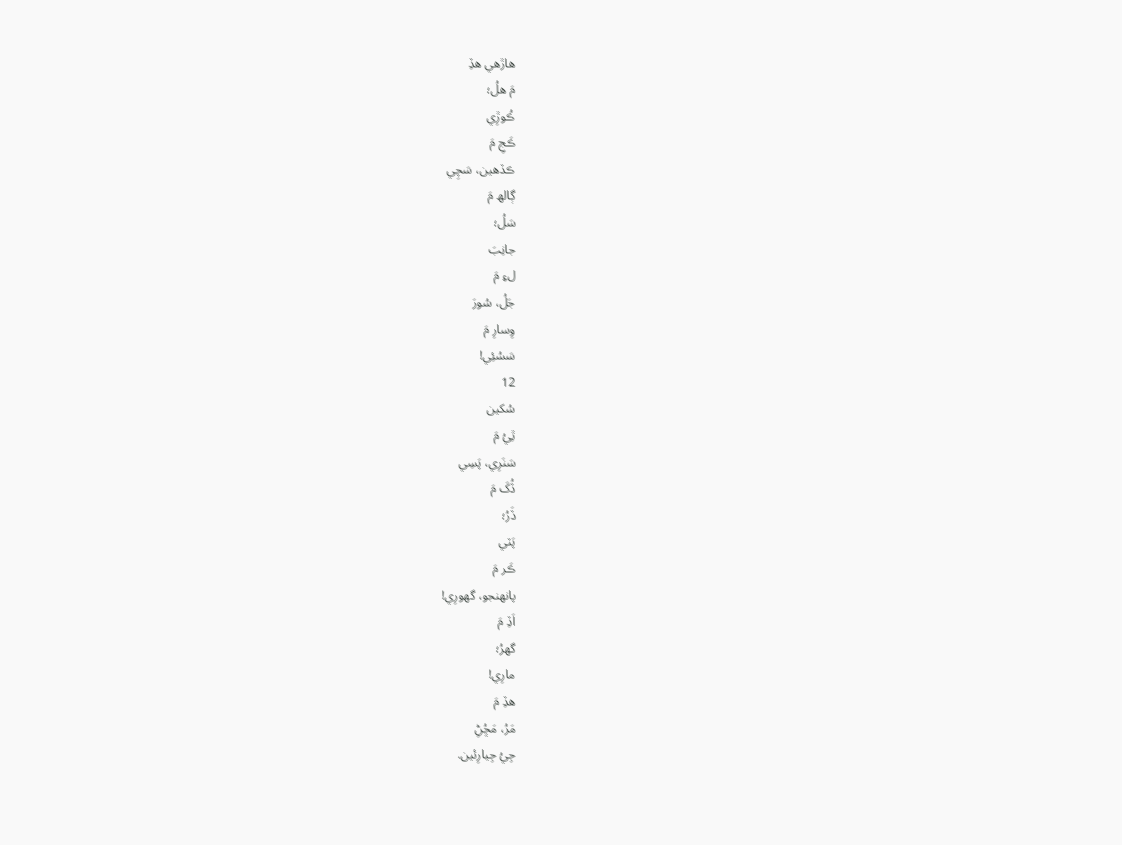هاڙهي هڏِ
مَ هلُ؛
ڪُوڙِي
ڪَجِ مَ
ڪڏهين، سَچِي
ڳالھ مَ
سَلُ؛
جانِبَ
لءِ مَ
جَلُ، سُورَ
وِسارِ مَ
سَسُئِي!
12
سُکين
ٿِيُ مَ
سَنَرِي، پَسِي
ڏُکَ مَ
ڏَرُ؛
پَٽي
ڪَر مَ
پانهنجو، گھورِي!
اَڏِ مَ
گھرُ؛
مارِي!
هڏِ مَ
مَرُ، مَڇُڻِ
جِيُ جِيارِئين.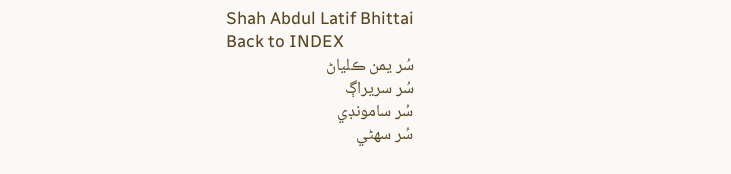Shah Abdul Latif Bhittai
Back to INDEX
سُر يمن ڪلياڻ
سُر سريراڳ
سُر سامونڊي
سُر سهڻي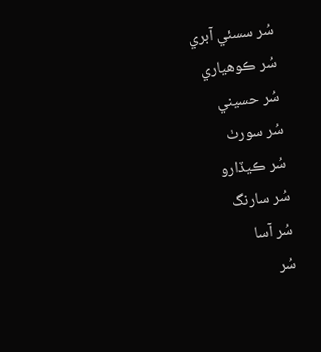سُر سسئي آبري
سُر ڪوهياري
سُر حسيني
سُر سورٺ
سُر ڪيڏارو
سُر سارنگ
سُر آسا
سُر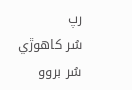رپ
سُر کاهوڙي
سُر بروو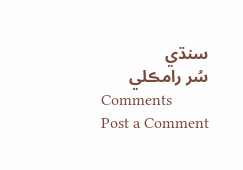سنڌي
سُر رامڪلي
Comments
Post a Comment